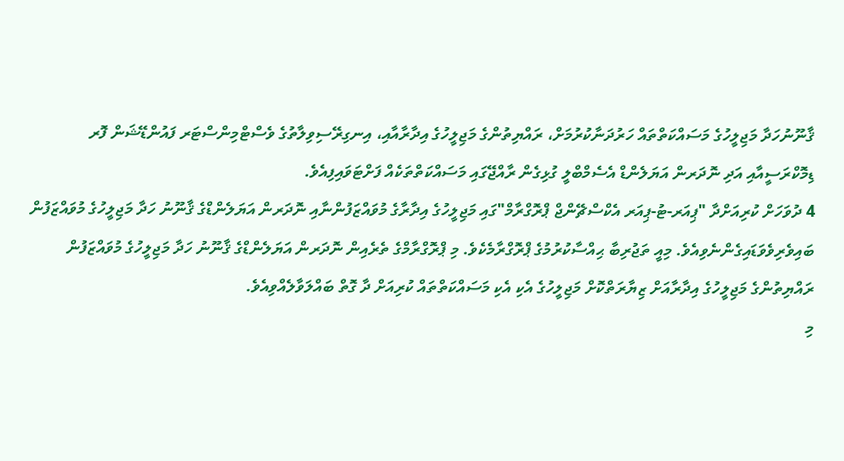ޤާނޫނުހަދާ މަޖިލީހުގެ މަސައްކަތްތައް ހަރުދަނާކުރުމަށް، ރައްޔިތުންގެ މަޖިލީހުގެ އިދާރާއާއި، އިނގިރޭސިވިލާތުގެ ވެސްޓްމިންސްޓަރ ފައުންޑޭޝަން ފޮރ ޑިމޮކްރަސީއާއި އަދި ނޮދަރން އަޔަލެންޑް އެސެމްބްލީ ގުޅިގެން ރާއްޖޭގައި މަސައްކަތްތަކެއް ފަށްޓަވައިފިއެވެ.
4 ދުވަހަށް ކުރިއަށްދާ "ޕިއަރ-ޓު-ޕިއަރ އެކްސްޗޭންޖް ޕްރޮގްރާމް"ގައި މަޖިލީހުގެ އިދާރާގެ މުވައްޒަފުންނާއި ނޮދަރން އަޔަލެންޑްގެ ޤާނޫނު ހަދާ މަޖިލީހުގެ މުވައްޒަފުން ބައިވެރިވެވަޑައިގެންނެވިއެވެ. މިއީ ތަޖުރިބާ ޙިއްސާކުރުމުގެ ޕްރޮގްރާމެކެވެ. މި ޕްރޮގްރާމްގެ ތެރެއިން ނޮދަރން އަޔަލެންޑްގެ ޤާނޫނު ހަދާ މަޖިލީހުގެ މުވައްޒަފުން ރައްޔިތުންގެ މަޖިލީހުގެ އިދާރާއަށް ޒިޔާރަތްކޮށް މަޖިލީހުގެ އެކި އެކި މަސައްކަތްތައް ކުރިއަށް ދާ ގޮތް ބައްލަވާލެއްވިއެވެ.
މި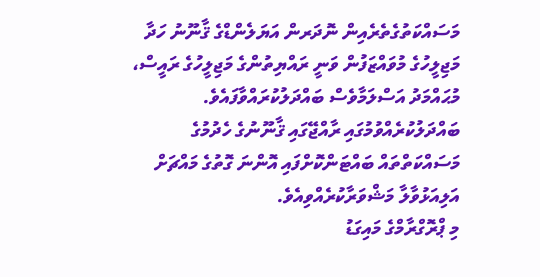މަސައްކަތުގެތެރެއިން ނޮދަރން އަޔަލެންޑްގެ ޤާނޫނު ހަދާ މަޖިލީހުގެ މުވައްޒަފުން ވަނީ ރައްޔިތުންގެ މަޖިލީހުގެ ރައީސް، މުޙައްމަދު އަސްލަމާވެސް ބައްދަލުކުރައްވާފައެވެ. ބައްދަލުކުރެއްވުމުގައި ރާއްޖޭގައި ޤާނޫނުގެ ހެދުމުގެ މަސައްކަތްތައް ބައްޓަންކޮށްފައި އޮންނަ ގޮތުގެ މައްޗަށް އަލިއަޅުވާލާ މަޝްވަރާކުރެއްވިއެވެ.
މި ޕްރޮގްރާމްގެ މައިގަޑު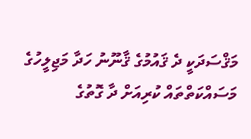މަޤްސަދަކީ ދެ ޤައުމުގެ ޤާނޫނު ހަދާ މަޖިލީހުގެ މަސައްކަތްތައް ކުރިއަށް ދާ ގޮތުގެ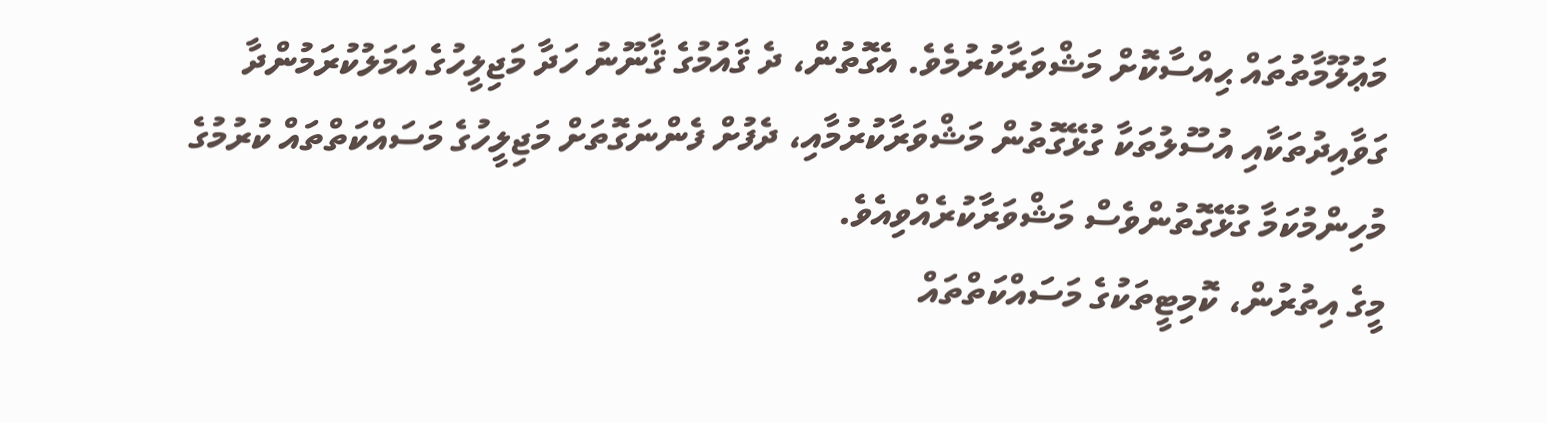މަޢުލޫމާތުތައް ޙިއްސާކޮށް މަޝްވަރާކުރުމެވެ. އެގޮތުން، ދެ ޤައުމުގެ ޤާނޫނު ހަދާ މަޖިލީހުގެ އަމަލުކުރަމުންދާ ގަވާއިދުތަކާއި އުސޫލުތަކާ ގުޅޭގޮތުން މަޝްވަރާކުރުމާއި، ދެފުށް ފެންނަގޮތަށް މަޖިލީހުގެ މަސައްކަތްތައް ކުރުމުގެ މުހިންމުކަމާ ގުޅޭގޮތުންވެސް މަޝްވަރާކުރެއްވިއެވެ.
މީގެ އިތުރުން، ކޮމިޓީތަކުގެ މަސައްކަތްތައް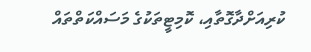ކުރިއަށްދާގޮތާއި، ކޮމިޓީތަކުގެ މަސައްކަތްތައް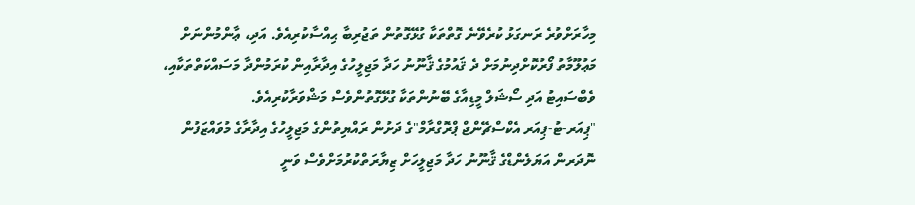މިހާރަށްވުރެ ރަނގަޅު ކުރެވޭނެ ގޮތްތަކާ ގުޅޭގޮތުން ތަޖުރިބާ ޙިއްސާކުރިއެވެ. އަދި، ޢާންމުންނަށް މަޢުލޫމާތު ފޯރުކޮށްދިނުމަށް ދެ ޤައުމުގެ ޤާނޫނު ހަދާ މަޖިލީހުގެ އިދާރާއިން ކުރަމުންދާ މަސައްކަތްތަކާއި، ވެބްސައިޓު އަދި ސޯޝަލް މީޑިއާގެ ބޭނުންތަކާ ގުޅޭގޮތުންވެސް މަޝްވަރާކުރިއެވެ.
"ޕިއަރ-ޓު-ޕިއަރ އެކްސްޗޭންޖް ޕްރޮގްރާމް"ގެ ދަށުން ރައްޔިތުންގެ މަޖިލީހުގެ އިދާރާގެ މުވައްޒަފުން ނޮދަރން އަޔަލެންޑްގެ ޤާނޫނު ހަދާ މަޖިލީހަށް ޒިޔާރަތްކުރުމަށްވެސް ވަނީ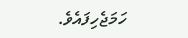ހަމަޖެހިފައެވެ.